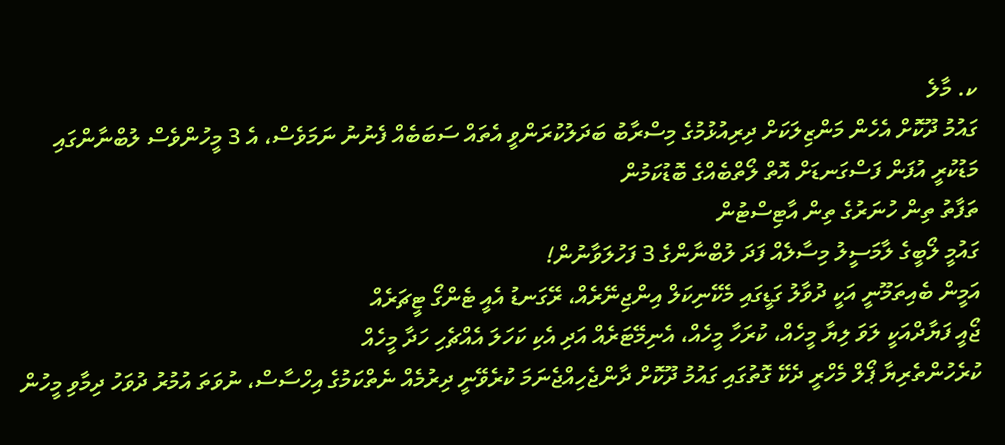ކ. މާލެ
ގައުމު ދޫކޮށް އެހެން މަންޒިލަކަށް ދިރިއުޅުމުގެ މިސްރާބު ބަދަލުކުރަންވީ އެތައް ސަބަބެއް ފެނުނު ނަމަވެސް، އެ 3 މީހުންވެސް ލުބްނާންގައި މަޑުކުރީ އުފަން ފަސްގަނޑަށް އޮތް ލޯތްބެއްގެ ބޮޑުކަމުން
ތަފާތު ތިން ހުނަރުގެ ތިން އާޓިސްޓުން
ގައުމީ ލޯބީގެ ލާމަސީލު މިސާލެއް ފަދަ ލުބްނާންގެ 3 ފަހުލަވާނުން!
އަމީން ބެއިތަމޫނީ އަކީ ދުވާލު ގަޑީގައި މެކޭނިކަލް އިންޖިނޭރެއް، ރޭގަނޑު އެއީ ޓެންގޯ ޓީޗަރެއް
ޖޯއީ ފަޔާދްއަކީ ލަވަ ލިޔާ މީހެއް، ކުރަހާ މީހެއް، އެނިމޭޓަރެއް އަދި އެކި ކަހަލަ އެއްޗެހި ހަދާ މީހެއް
ކުރެހުންތެރިޔާ ޕޯލް މެހްރީ ދެކޭ ގޮތުގައި ގައުމު ދޫކޮށް ދާންޖެހިއްޖެނަމަ ކުރެވޭނީ ދިރުމެއް ނެތްކަމުގެ އިހްސާސް، ނުވަތަ އުމުރު ދުވަހު ދިމާވި މީހުން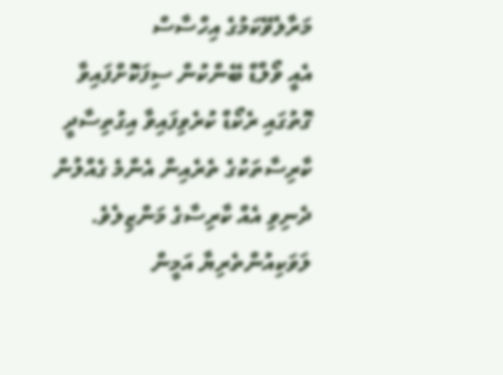މަރާލެވޭކަމުގެ އިހްސާސް
އެއީ ވޯލްޑް ބޭންކުން ސިފަކޮށްފައިވާ ގޮތުގައި ރެކޯޑް ކުރެވިފައިވާ އިގުތިސާދީ ކާރިސާތަކުގެ ތެރެއިން އެންމެ ގެއްލުން ދެނިވި އެއް ކާރިސާގެ މަންޒިލެވެ. ލަވަކިއުންތެރިޔާ އަމީން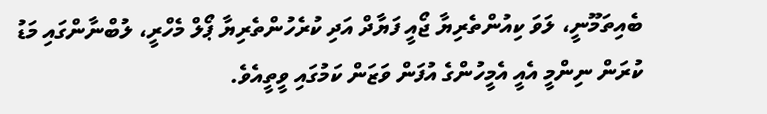ބެއިތަމޫނީ، ލަވަ ކިއުންތެރިޔާ ޖޯއީ ފަޔާދް އަދި ކުރެހުންތެރިޔާ ޕޯލް މެހްރީ، ލުބްނާންގައި މަޑު ކުރަން ނިންމީ އެއީ އެމީހުންގެ އުފަން ވަޒަން ކަމުގައި ވީތީއެވެ.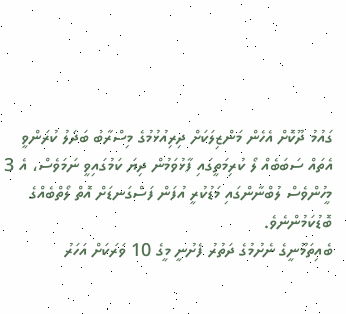ގައުމު ދޫކޮށް އެހެން މަންޒިލަކަށް ދިރިއުޅުމުގެ މިސްރާބު ބަދަލު ކުރަންވީ އެތައް ސަބަބެއް ލޯ ކުރިމަތީގައި ފާޅުވަމުން ދިޔަ ކަމުގައިވީ ނަމަވެސް، އެ 3 މީހުންވެސް ލުބްނާންގައި މަޑުކުރީ އުފަން ފަސްގަނޑަށް އޮތް ލޯތްބެއްގެ ބޮޑުކަމުންނެވެ.
ބެއިތަމޫނީގެ ނެށުމުގެ ދަތުރު ފެށުނީ މީގެ 10 ވަރަކަށް އަހަރު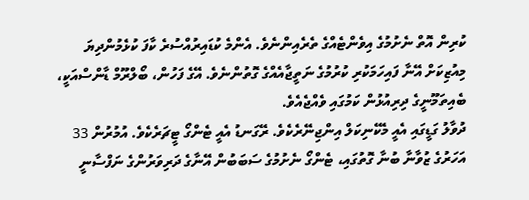ކުރިން އޮތް ނެށުމުގެ އިވެންޓެއްގެ ތެރެއިންނެވެ. އެންމެ ކުޑައިރުއްސުރެ ކާފަ ކުޅެމުންދިޔަ މިއުޒިކަށް އޭނާ ފައިހަމަކުރި ކުރުމުގެ ނަތީޖާއެއްގެ ގޮތުންނެވެ. އޭގެ ފަހުން، ބޯލްރޫމް ޑާންސްއަކީ، ބެއިތަމޫނީގެ ދިރިއުޅުން ކަމުގައި ވެއްޖެއެވެ.
ދުވާލު ގަޑީގައި އެއީ މެކޭނިކަލް އިންޖިނޭރެކެވެ. ރޭގަނޑު އެއީ ޓެންގޯ ޓީޗަރެކެވެ. އުމުރުން 33 އަހަރުގެ ޒުވާނާ ބުނާ ގޮތުގައި، ޓެންގޯ ނެށުމުގެ ސަބަބުން އޭނާގެ ދަރިވަރުންގެ ނަފްސާނީ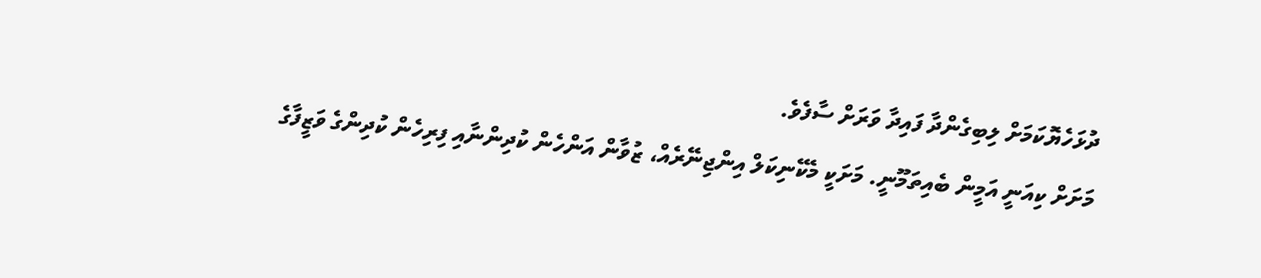ދުޅަހެޔޮކަމަށް ލިބިގެންދާ ފައިދާ ވަރަށް ސާފެވެ.
މަށަށް ކިއަނީ އަމީން ބެއިތަމޫނީ. މަށަކީ މެކޭނިކަލް އިންޖިނޭރެއް، ޒުވާން އަންހެން ކުދިންނާއި ފިރިހެން ކުދިންގެ ވަޒީފާގެ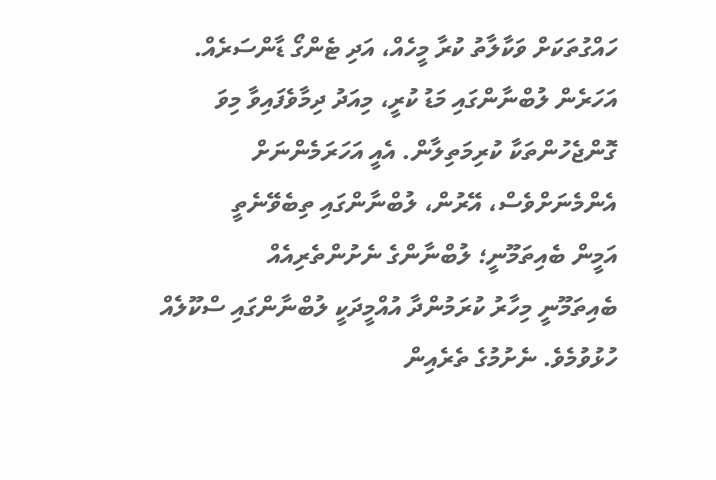ހައްގުތަކަށް ވަކާލާތު ކުރާ މީހެއް، އަދި ޓެންގޯ ޑާންސަރެއް. އަހަރެން ލުބްނާންގައި މަޑު ކުރީ، މިއަދު ދިމާވެފައިވާ މިވަ ގޮންޖެހުންތަކާ ކުރިމަތިލާން. އެއީ އަހަރަމެންނަށް އެންމެނަށްވެސް، އޭރުން، ލުބްނާންގައި ތިބެވޭނެތީ
އަމީން ބެއިތަމޫނީ؛ ލުބްނާންގެ ނެށުންތެރިއެއް
ބެއިތަމޫނީ މިހާރު ކުރަމުންދާ އުއްމީދަކީ ލުބްނާންގައި ސްކޫލެއް ހުޅުވުމެވެ. ނެށުމުގެ ތެރެއިން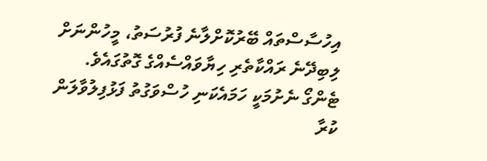އިހުސާސްތައް ބޭރުކޮށްލާނެ ފުރުސަތު، މީހުންނަށް ލިބިދޭނެ ރައްކާތެރި ހިޔާވައްސެއްގެ ގޮތުގައެވެ.
ޓެންގޯ ނެށުމަކީ ހަމައެކަނި ހުސްވަގުތު ފަޅުފިލުވާލަން ކުރާ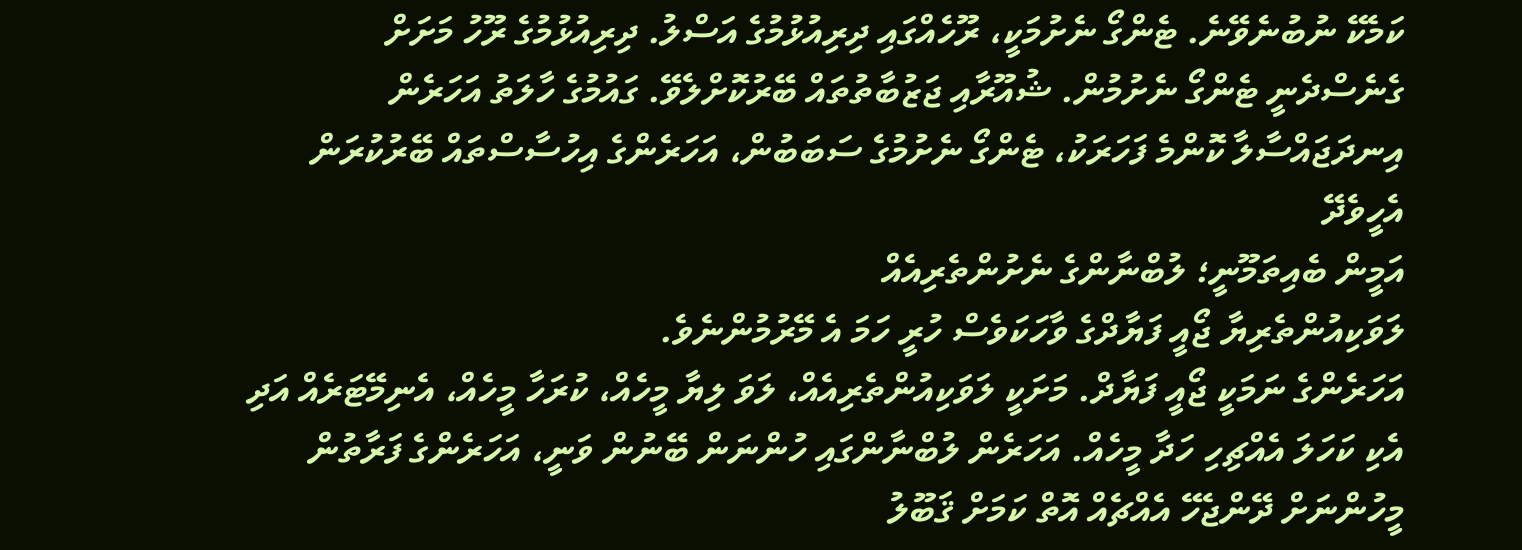ކަމެކޭ ނުބުނެވޭނެ. ޓެންގޯ ނެށުމަކީ، ރޫހެއްގައި ދިރިއުޅުމުގެ އަސްލު. ދިރިއުޅުމުގެ ރޫހު މަށަށް ގެނެސްދެނީ ޓެންގޯ ނެށުމުން. ޝުއޫރާއި ޖަޒުބާތުތައް ބޭރުކޮށްލެވޭ. ގައުމުގެ ހާލަތު އަހަރެން އިނދަޖައްސާލާ ކޮންމެ ފަހަރަކު، ޓެންގޯ ނެށުމުގެ ސަބަބުން، އަހަރެންގެ އިހުސާސްތައް ބޭރުކުރަން އެހީވެދޭ
އަމީން ބެއިތަމޫނީ؛ ލުބްނާންގެ ނެށުންތެރިއެއް
ލަވަކިއުންތެރިޔާ ޖޯއީ ފަޔާދްގެ ވާހަކަވެސް ހުރީ ހަމަ އެ މޭރުމުންނެވެ.
އަހަރެންގެ ނަމަކީ ޖޯއީ ފަޔާދް. މަށަކީ ލަވަކިއުންތެރިއެއް، ލަވަ ލިޔާ މީހެއް، ކުރަހާ މީހެއް، އެނިމޭޓަރެއް އަދި އެކި ކަހަލަ އެއްޗިހި ހަދާ މީހެއް. އަހަރެން ލުބްނާންގައި ހުންނަން ބޭނުން ވަނީ، އަހަރެންގެ ފަރާތުން މީހުންނަށް ދޭންޖެހޭ އެއްޗެއް އޮތް ކަމަށް ޤަބޫލު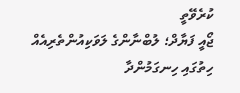ކުރެވޭތީ
ޖޯއީ ފަޔާދް؛ ލުބްނާންގެ ލަވަކިއުންތެރިއެއް
ހިތުގައި ހިނގަމުންދާ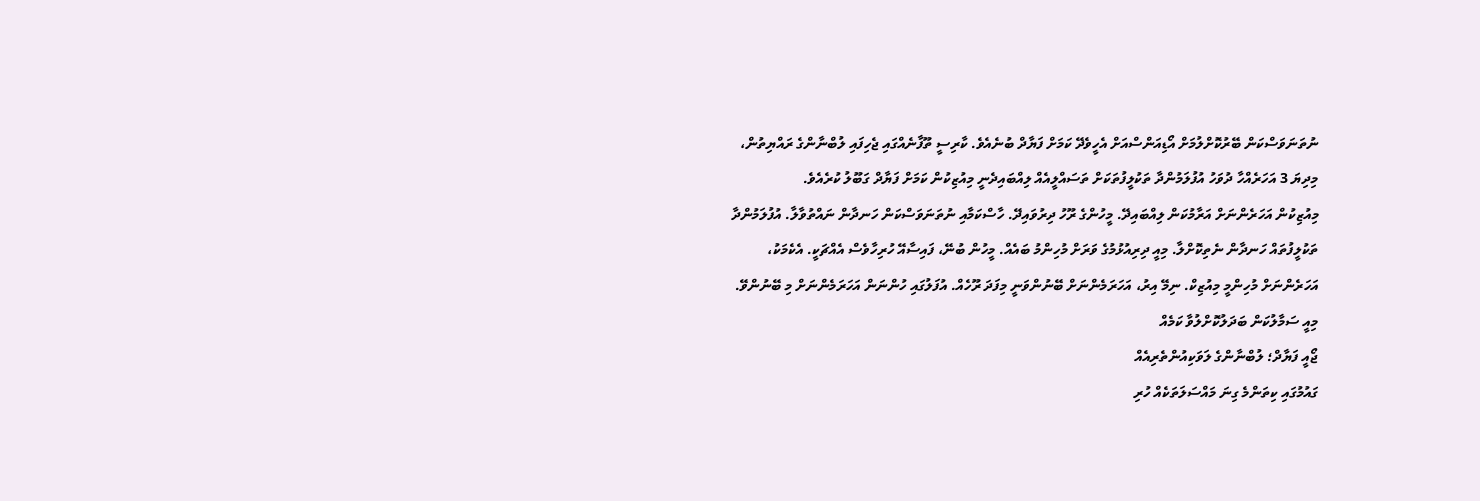ނުތަނަވަސްކަން ބޭރުކޮށްލުމަށް އޯޑިއަންސްއަށް އެހީވެދޭ ކަމަށް ފަޔާދް ބުނެއެވެ. ކާރިސީ ތޫފާނެއްގައި ޖެހިފައި ލުބްނާންގެ ރައްޔިތުން، މިދިޔަ 3 އަހަރެއްހާ ދުވަހު އުފުލަމުންދާ ތަކުލީފުތަކަށް ތަސައްލީއެއް ލިއްބައިދެނީ މިއުޒިކުން ކަމަށް ފަޔާދް ގަބޫލު ކުރެއެވެ.
މިއުޒިކުން އަހަރެންނަށް އަރާމުކަން ލިއްބައިދޭ. މީހުންގެ ރޫހު ދިރުވައިދޭ. ހާސްކަމާއި ނުތަނަވަސްކަން ހަނދާން ނައްތުވާލާ. އުފުލަމުންދާ ތަކުލީފުތައް ހަނދާން ނެތިކޮށްލާ. މިއީ ދިރިއުޅުމުގެ ވަރަށް މުހިންމު ބައެއް. މީހުން ބުނޭ، ފައިސާއޭ ހުރިހާވެސް އެއްޗަކީ. އެކެމަކު، އަހަރެންނަށް މުހިންމީ މިއުޒިކް. ނިމޭ އިރު، އަހަރަމެންނަށް ބޭނުންވަނީ މިފަދަ ރޫހެއް. އުފަލުގައި ހުންނަން އަހަރަމެންނަށް މި ބޭނުންވޭ. މިއީ ސަމާލުކަން ބަދަލުކޮށްލުވާ ކަމެއް
ޖޯއީ ފަޔާދް؛ ލުބްނާންގެ ލަވަކިއުންތެރިއެއް
ގައުމުގައި ކިތަންމެ ގިނަ މައްސަލަތަކެއް ހުރި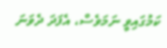ކަމުގައިވީ ނަމަވެސް، އެފަދަ ދެވަނަ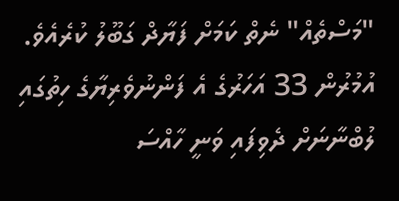"މަސްތެއް" ނެތް ކަމަށް ފަޔާދް ގަބޫލު ކުރެއެވެ. އުމުރުން 33 އަހަރުގެ އެ ފަންނުވެރިޔާގެ ހިތުގައި ލުބްނާނަށް ދެވިފައި ވަނީ ހާއްސަ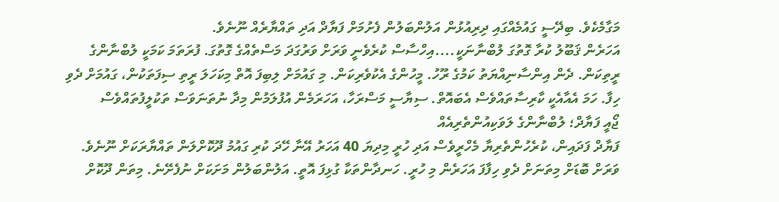މަގާމެކެވެ. ބިދޭސީ ގައުމެއްގައި ދިރިއުޅުން އަލުންބަލުން ފެށުމަށް ފަޔާދް އަދި ތައްޔާރެއް ނޫނެވެ.
އަހަރެން ޤަބޫލު ކުރާ ގޮތުގަ ލުބްނާނަކީ....އިހްސާސް ކުރެވެނީ ވަރަށް ވަރުގަދަ މަސްތެއްގެ ގޮތުގަ. ފުރަތަމަ ކަމަކީ ލުބްނާންގެ ރީތިކަން. ދެން އިންސާނިއްޔަތު ކަމުގެ ރޫހު. މީހުންގެ އެކުވެރިކަން. މި ގައުމަށް ލިބިފަ އޮތް މިކަހަލަ ރީތި ސިފަތަކުން، ގައުމަށް ދެވި ހިފާ. ހަމަ އެއާއެކީ ކާރިސާތައްވެސް އެބައޮތް. ސިޔާސީ މަސްރަހާ، އަހަރަމެން އުފުލަމުން މިދާ ނުތަނަވަސް ތަކުލީފުތައްވެސް
ޖޯއީ ފަޔާދް؛ ލުބްނާންގެ ލަވަކިއުންތެރިއެއް
ފަޔާދް ފަދައިން، ކުރެހުންތެރިޔާ މެހްރީވެސް އަދި ހުރީ މިދިޔަ 40 އަހަރު އޭނާ ހޭދަ ކުރި ގައުމު ދޫކޮށްލަން ތައްޔާރަކަށް ނޫނެވެ.
ވަރަށް ބޮޑަށް މިތަނަށް ދެވި ހިފާފަ އަހަރެން މި ހުރީ. ހަނދާންތަކާ ގުޅިފަ އޮތީ. އަލުންބަލުން މަށަކަށް ނުފެށޭނެ. މިތަން ދޫކޮށް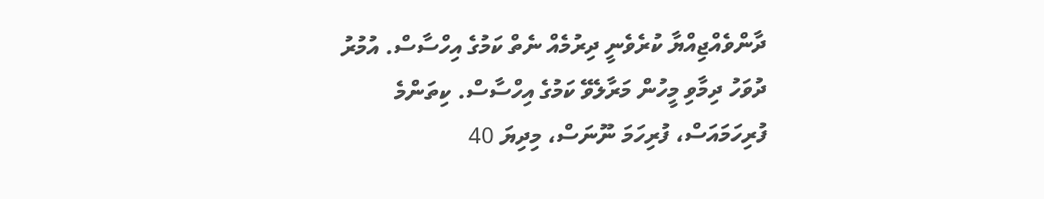ދާންވެއްޖިއްޔާ ކުރެވެނީ ދިރުމެއް ނެތް ކަމުގެ އިހްސާސް. އުމުރު ދުވަހު ދިމާވި މީހުން މަރާލެވޭ ކަމުގެ އިހްސާސް. ކިތަންމެ ފުރިހަމައަސް، ފުރިހަމަ ނޫނަސް، މިދިޔަ 40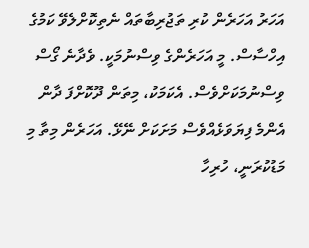އަހަރު އަހަރެން ކުރި ތަޖުރިބާތައް ނެތިކޮށްލެވޭ ކަމުގެ އިހްސާސް. މީ އަހަރެންގެ ވިސްނުމަކީ. ވެދާނެ ގޯސް ވިސްނުމަކަށްވެސް. އެކަމަކު، މިތަން ދޫކޮށްފަ ދާން އެންމެ ފިޔަވަޅެއްވެސް މަށަކަށް ނޭޅޭ. އަހަރެން މިތާ މި މަޑުކުރަނީ، ހުރިހާ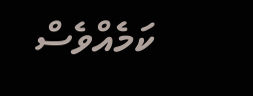ކަމެއްވެސް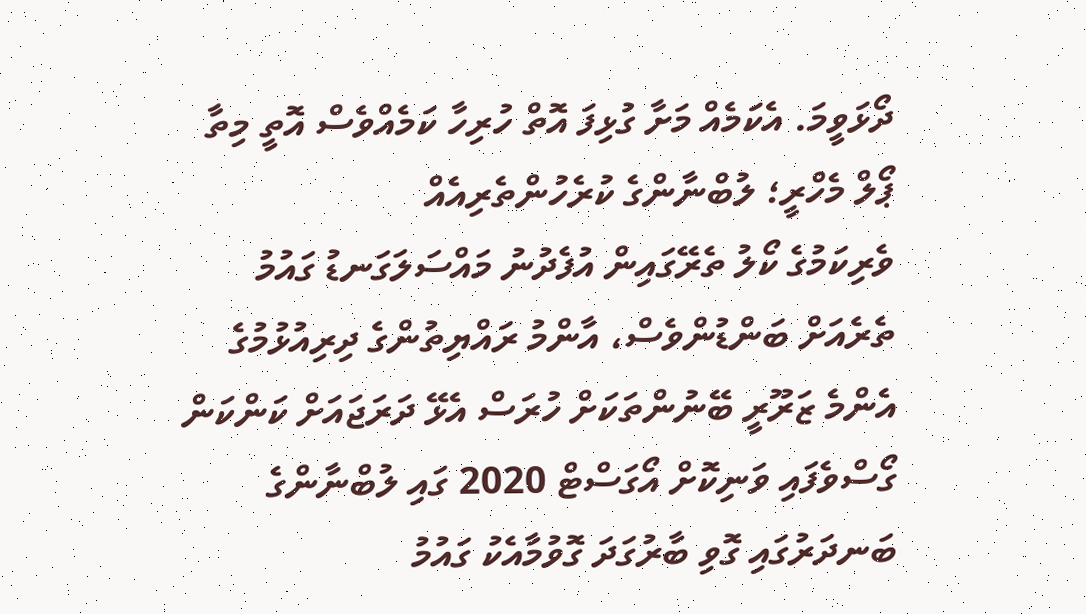ދޯޅަވީމަ. އެކަމެއް މަށާ ގުޅިފަ އޮތް ހުރިހާ ކަމެއްވެސް އޮތީ މިތާ
ޕޯލް މެހްރީ؛ ލުބްނާންގެ ކުރެހުންތެރިއެއް
ވެރިކަމުގެ ކޯލު ތެރޭގައިން އުފެދުނު މައްސަލަގަނޑު ގައުމު ތެރެއަށް ބަންޑުންވެސް، އާންމު ރައްޔިތުންގެ ދިރިއުޅުމުގެ އެންމެ ޒަރޫރީ ބޭނުންތަކަށް ހުރަސް އެޅޭ ދަރަޖައަށް ކަންކަން ގޯސްވެފައި ވަނިކޮށް އޯގަސްޓް 2020 ގައި ލުބްނާންގެ ބަނދަރުގައި ގޮވި ބާރުގަދަ ގޮވުމާއެކު ގައުމު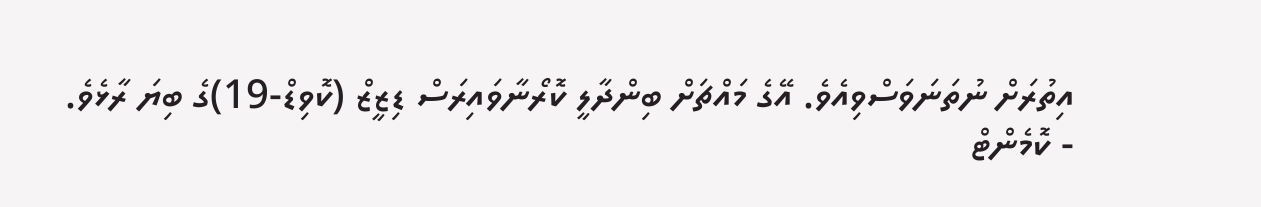އިތުރަށް ނުތަނަވަސްވިއެވެ. އޭގެ މައްޗަށް ބިންދާލީ ކޮރޯނާވައިރަސް ޑިޒީޒް (ކޮވިޑް-19)ގެ ބިޔަ ރާޅެވެ.
- ކޮމެންޓް